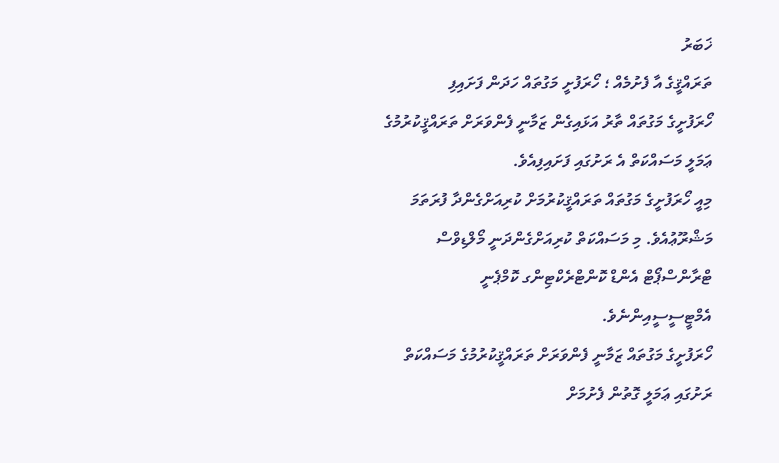ޚަބަރު
ތަރައްޤީގެ އާ ފެށުމެއް ؛ ހޯރަފުށީ މަގުތައް ހަދަން ފަށައިފި
ހޯރަފުށީގެ މަގުތައް ތާރު އަޅައިގެން ޒަމާނީ ފެންވަރަށް ތަރައްޤީކުރުމުގެ ޢަމަލީ މަސައްކަތް އެ ރަށުގައި ފަށައިފިއެވެ.
މިއީ ހޯރަފުށީގެ މަގުތައް ތަރައްޤީކުރުމަށް ކުރިއަށްގެންދާ ފުރަތަމަ މަޝްރޫޢުއެވެ. މި މަސައްކަތް ކުރިއަށްގެންދަނީ މޯލްޑިވްސް ޓްރާންސްޕޯޓް އެންޑް ކޮންޓްރެކްޓިންގ ކޮމްޕެނީ އެމްޓީސީސީއިންނެވެ.
ހޯރަފުށީގެ މަގުތައް ޒަމާނީ ފެންވަރަށް ތަރައްޤީކުރުމުގެ މަސައްކަތް ރަށުގައި ޢަމަލީ ގޮތުން ފެށުމަށް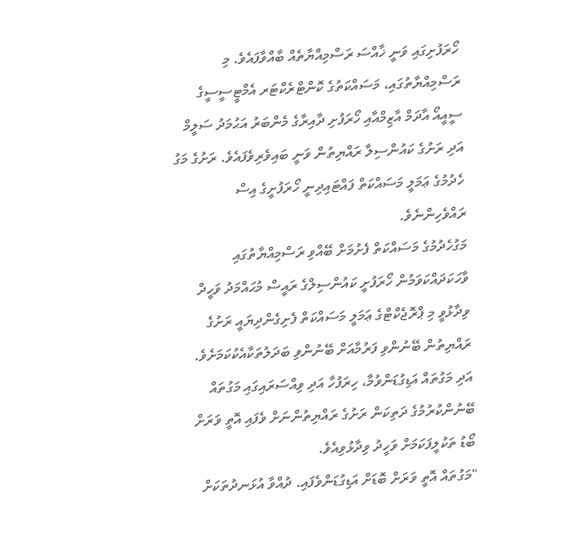ހޯރަފުށިގައި ވަނީ ޚާއްސަ ރަސްމިއްޔާތެއް ބާއްވާފައެވެ. މި ރަސްމިއްޔާތުގައި، މަސައްކަތުގެ ކޮންޓްރެކްޓަރ އެމްޓީސީސީގެ ސީއީއޯ އާދަމް އާޒިމްއާއި ހޯރަފުށި ދާއިރާގެ މެންބަރު އަޙުމަދު ސަލީމް އަދި ރަށުގެ ކައުންސިލާ ރައްޔިތުން ވަނީ ބައިވެރިވެފައެވެ. ރަށުގެ މަގު ހެދުމުގެ ޢަމަލީ މަސައްކަތް ފައްޓައިދިނީ ހޯރަފުށީގެ އިސް ރައްވެހިންނެވެ.
މަގުހެދުމުގެ މަސައްކަތް ފެށުމަށް ބޭއްވި ރަސްމިއްޔާތުގައި ވާހަކަދައްކަވަމުން ހޯރަފުށީ ކައުންސިލްގެ ރައީސް މުޙައްމަދު ވަހީދް ވިދާޅުވީ މި ޕްރޮޖެކްޓްގެ ޢަމަލީ މަސައްކަތް ފެށިގެންދިޔައީ ރަށުގެ ރައްޔިތުން ބޭނުންވި ފަރުމާއަށް ބޭނުންވި ބަދަލުތަކާއެކުކަމަށެވެ. އަދި މަގުތައް އަޑިގުޑަންވުމާ، ހިރަފުހާ އަދި ވިއްސަރައިގައި މަގުތައް ބޭނުންކުރުމުގެ ދަތިކަން ރަށުގެ ރައްޔިތުންނަށް ވެފައި އޮތީ ވަރަށް ބޯޑު ތަކުލީފަކަމަށް ވަހީދު ވިދާޅުވިއެވެ.
"މަގުތައް އޮތީ ވަރަށް ބޮޑަށް އަޑިގުޑަންވެފައި. ދުއްވާ އުޅަނދުތަކަށް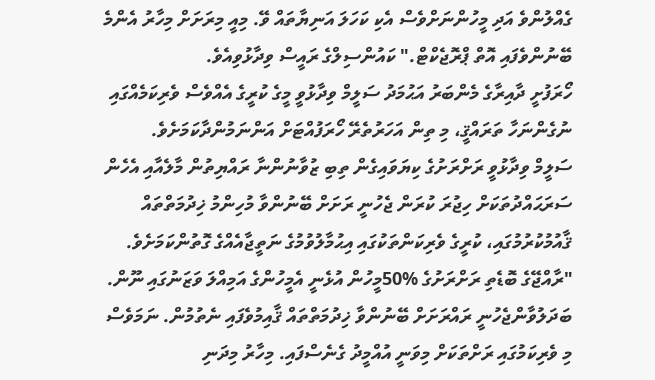ގެއްލުންވެ އަދި މީހުންނަށްވެސް އެކި ކަހަލަ އަނިޔާތައް ވޭ. މިއީ މިރަށަށް މިހާރު އެންމެ ބޭނުންވެފައި އޮތް ޕްރޮޖެކްޓް." ކައުންސިލްގެ ރައީސް ވިދާޅުވިއެވެ.
ހޯރަފުށީ ދާއިރާގެ މެންބަރު އަޙުމަދު ސަލީމް ވިދާޅުވީ މީގެ ކުރީގެ އެއްވެސް ވެރިކަމެއްގައި ނުގެންނަހާ ތަރައްޤީ، މި ތިން އަހަރުތެރޭ ހޯރަފުއްޓަށް އަންނަމުންދާކަމަށެވެ.
ސަލީމް ވިދާޅުވީ ރަށްރަށުގެ ކިޔަވައިގެން ތިބި ޒުވާނުންނާ ރައްޔިތުން މާލެއާއި އެހެން ސަރަޙައްދުތަކަށް ހިޖުރަ ކުރަން ޖެހުނީ ރަށަށް ބޭނުންވާ މުހިންމު ޚިދުމަތްތައް ޤާއުމުކުރުމުގައި، ކުރީގެ ވެރިކަންތަކުގައި އިޙުމާލުވުމުގެ ނަތީޖާއެއްގެ ގޮތުންކަމަށެވެ.
"ރާއްޖޭގެ ބޮޑެތި ރަށްރަށުގެ %50މީހުން އުޅެނީ އެމީހުންގެ އަމިއްލަ ވަޒަނުގައި ނޫން. ބަދަލުވާންޖެހުނީ ރައްރަށަށް ބޭނުންވާ ޚިދުމަތްތައް ޤާއިމުވެފައި ނެތުމުން. ނަމަވެސް މި ވެރިކަމުގައި ރަށްތަކަށް މިވަނީ އުއްމީދު ގެނެސްފައި. މިހާރު މިދަނި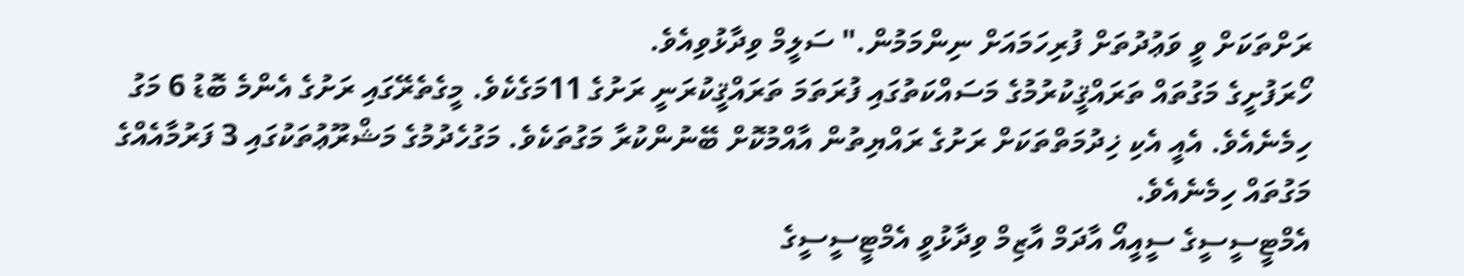ރަށްތަކަށް ވީ ވަޢުދުތަށް ފުރިހަމައަށް ނިންމަމުން." ސަލީމް ވިދާޅުވިއެވެ.
ހޯރަފުށީގެ މަގުތައް ތަރައްޤީކުރުމުގެ މަސައްކަތުގައި ފުރަތަމަ ތަރައްޤީކުރަނީ ރަށުގެ 11މަގެކެވެ. މީގެތެރޭގައި ރަށުގެ އެންމެ ބޮޑު 6 މަގު ހިމެނެއެވެ. އެއީ އެކި ޚިދުމަތްތަކަށް ރަށުގެ ރައްޔިތުން އާއްމުކޮށް ބޭނުންކުރާ މަގުތަކެވެ. މަގުހެދުމުގެ މަޝްރޫޢުތަކުގައި 3 ފަރުމާއެއްގެ މަގުތައް ހިމެނެއެވެ.
އެމްޓީސީސީގެ ސީއީއޯ އާދަމް އާޒިމް ވިދާޅުވީ އެމްޓީސީސީގެ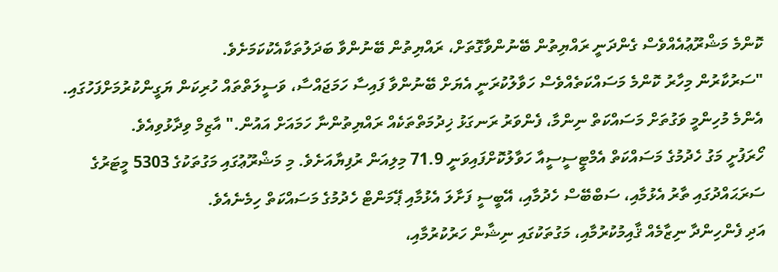ކޮންމެ މަޝްރޫޢުއެއްވެސް ގެންދަނީ ރައްޔިތުން ބޭނުންވާގޮތަށް، ރައްޔިތުން ބޭނުންވާ ބަދަލުތަކާއެކުކަމަށެވެ.
"ސަރުކާރުން މިހާރު ކޮންމެ މަސައްކަތެއްވެސް ހަވާލުކުރަނީ އެޔަށް ބޭނުންވާ ފައިސާ ހަމަޖައްސާ، ވަސީލަތްތައް ހުރިކަން ޔަގީންކުރުމަށްފަހުގައި. އެންމެ މުހިންމީ ވަގުތަށް މަސައްކަތް ނިންމާ، ފެންވަރު ރަނގަޅު ޚިދުމަތްތަކެއް ރައްޔިތުންނާ ހަމައަށް އައުން." އާޒިމް ވިދާޅުވިއެވެ.
ހޯރަފުށީ މަގު ހެދުމުގެ މަސައްކަތް އެމްޓީސީސީއާ ހަވާލުކޮށްފައިވަނީ 71.9 މިލިއަން ރުފިޔާއަށެވެ. މި މަޝްރޫޢުގައި މަގުތަކުގެ 5303 މީޓަރުގެ ސަރަޙައްދުގައި ތާރު އެޅުމާއި، ސަބްބޭސް ހެދުމާއި، އޭބީސީ ފަށާލަ އެޅުމާއި ޕޭމަންޓް ހެދުމުގެ މަސައްކަތް ހިމެނެއެވެ.
އަދި ފެންހިންދާ ނިޒާމެއް ޤާއިމުކުރުމާއި، މަގުތަކުގައި ނިޝާން ހަރުކުރުމާއި،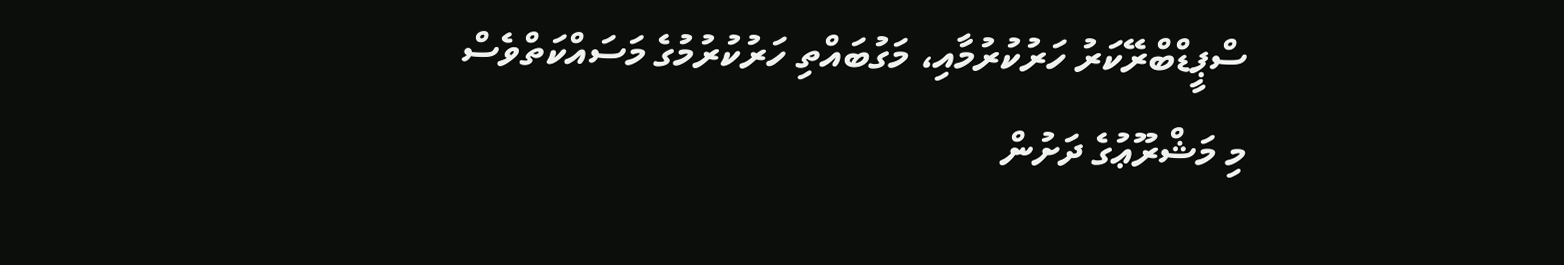ސްޕީޑްބްރޭކަރު ހަރުކުރުމާއި، މަގުބައްތި ހަރުކުރުމުގެ މަސައްކަތްވެސް މި މަޝްރޫޢުގެ ދަށުން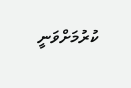ކުރުމަށްވަނީ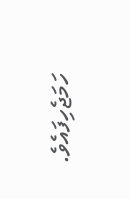ހަމަޖެހިފައެވެ.